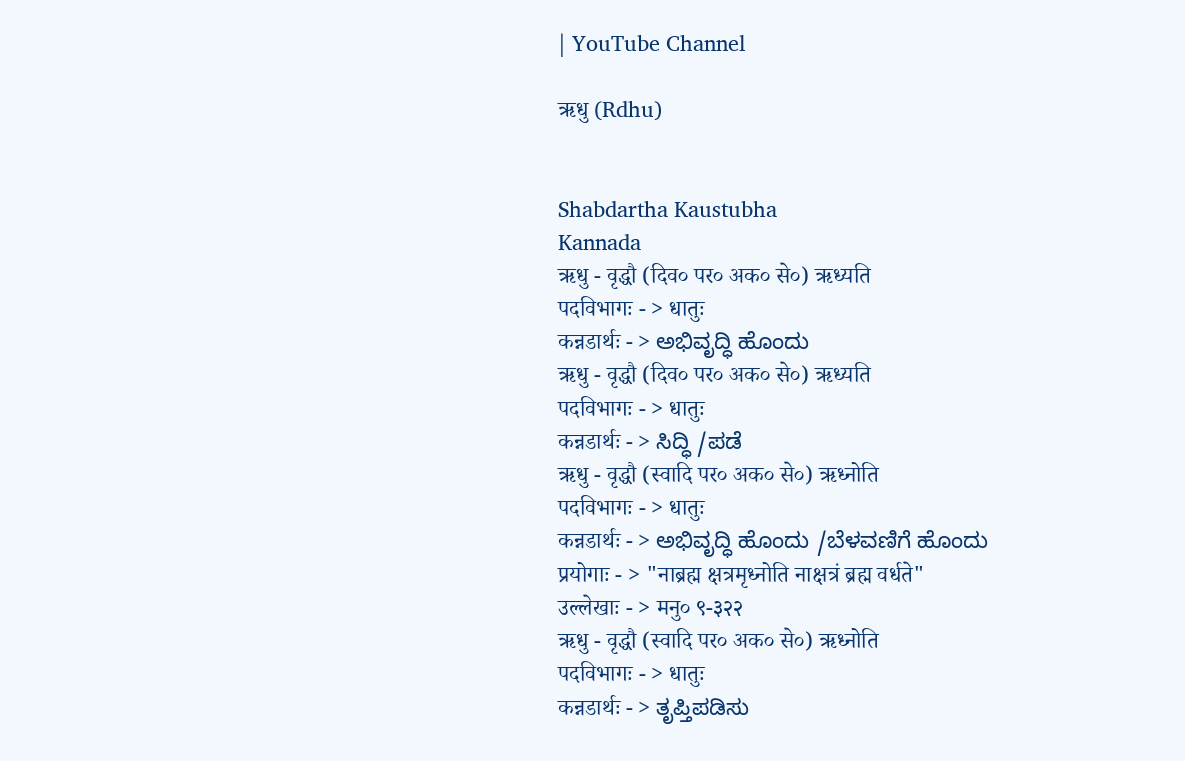| YouTube Channel

ऋधु (Rdhu)


Shabdartha Kaustubha
Kannada
ऋधु - वृद्धौ (दिव० पर० अक० से०) ऋध्यति
पदविभागः - > धातुः
कन्नडार्थः - > ಅಭಿವೃದ್ಧಿ ಹೊಂದು
ऋधु - वृद्धौ (दिव० पर० अक० से०) ऋध्यति
पदविभागः - > धातुः
कन्नडार्थः - > ಸಿದ್ಧಿ /ಪಡೆ
ऋधु - वृद्धौ (स्वादि पर० अक० से०) ऋध्नोति
पदविभागः - > धातुः
कन्नडार्थः - > ಅಭಿವೃದ್ಧಿ ಹೊಂದು /ಬೆಳವಣಿಗೆ ಹೊಂದು
प्रयोगाः - > "नाब्रह्म क्षत्रमृध्नोति नाक्षत्रं ब्रह्म वर्धते"
उल्लेखाः - > मनु० ९-३२२
ऋधु - वृद्धौ (स्वादि पर० अक० से०) ऋध्नोति
पदविभागः - > धातुः
कन्नडार्थः - > ತೃಪ್ತಿಪಡಿಸು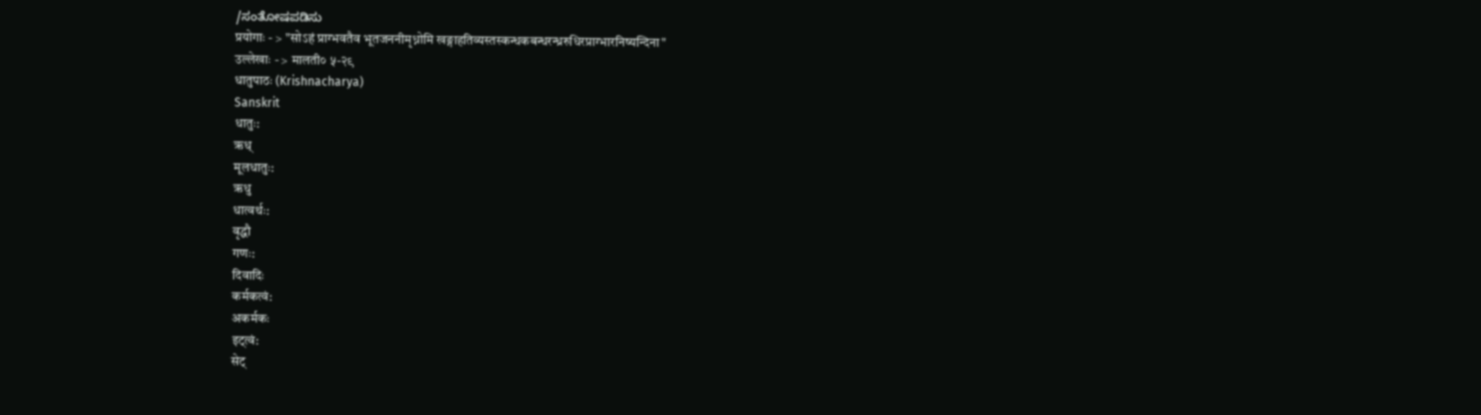/ಸಂತೋಷಪಡಿಸು
प्रयोगाः - > "सोऽहं प्राग्भवतैव भूतजननीमृध्नोमि खङ्गाहतिव्यस्तस्कन्धकबन्धरन्ध्ररुधिरप्राग्भारनिष्यन्दिना"
उल्लेखाः - > मालती० ५-२९
धातुपाठः (Krishnacharya)
Sanskrit
धातुः:
ऋध्
मूलधातुः:
ऋधु
धात्वर्थः:
वृद्धौ
गणः:
दिवादिः
कर्मकत्वं:
अकर्मकः
इट्त्वं:
सेट्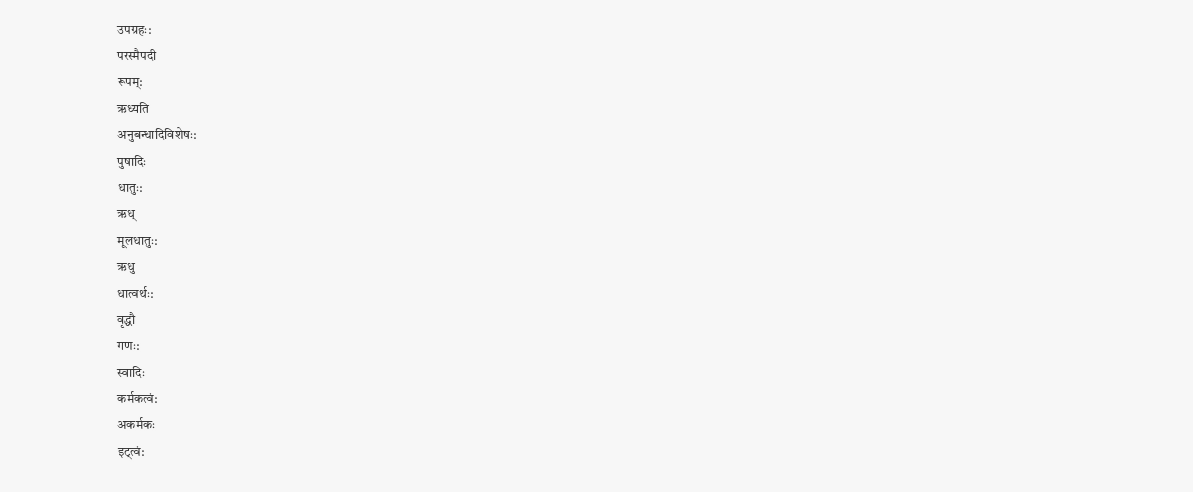उपग्रहः:
परस्मैपदी
रूपम्:
ऋध्यति
अनुबन्धादिविशेषः:
पुषादिः
धातुः:
ऋध्
मूलधातुः:
ऋधु
धात्वर्थः:
वृद्धौ
गणः:
स्वादिः
कर्मकत्वं:
अकर्मकः
इट्त्वं: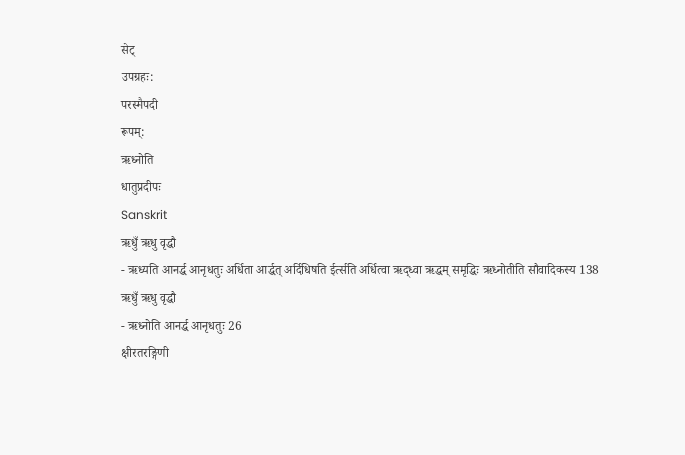सेट्
उपग्रहः:
परस्मैपदी
रूपम्:
ऋध्नोति
धातुप्रदीपः
Sanskrit
ऋधुँ ऋधु वृद्धौ
- ऋध्यति आनर्द्ध आनृधतुः अर्धिता आर्द्धत् अर्दिधिषति ईर्त्सति अर्धित्वा ऋद्ध्वा ऋद्धम् समृद्धिः ऋध्नोतीति सौवादिकस्य 138
ऋधुँ ऋधु वृद्धौ
- ऋध्नोति आनर्द्ध आनृधतुः 26
क्षीरतरङ्गिणी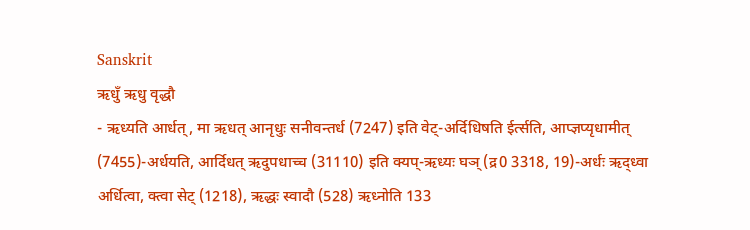Sanskrit
ऋधुँ ऋधु वृद्धौ
- ऋध्यति आर्धत्, मा ऋधत् आनृधुः सनीवन्तर्ध (7247) इति वेट्-अर्दिधिषति ईर्त्सति, आप्ज्ञप्यृधामीत् (7455)-अर्धयति, आर्दिधत् ऋदुपधाच्च (31110) इति क्यप्-ऋध्यः घञ् (द्र0 3318, 19)-अर्धः ऋद्ध्वा अर्धित्वा, क्त्वा सेट् (1218), ऋद्धः स्वादौ (528) ऋध्नोति 133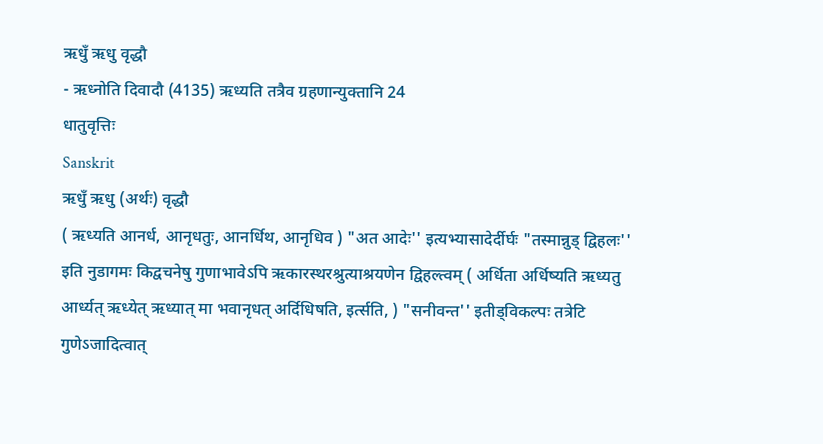ऋधुँ ऋधु वृद्धौ
- ऋध्नोति दिवादौ (4135) ऋध्यति तत्रैव ग्रहणान्युक्तानि 24
धातुवृत्तिः
Sanskrit
ऋधुँ ऋधु (अर्थः) वृद्धौ
( ऋध्यति आनर्ध, आनृधतुः, आनर्धिथ, आनृधिव ) "अत आदेः'' इत्यभ्यासादेर्दीर्घः "तस्मान्नुड् द्विहलः'' इति नुडागमः किद्वचनेषु गुणाभावेऽपि ऋकारस्थरश्रुत्याश्रयणेन द्विहल्त्वम् ( अर्धिता अर्धिष्यति ऋध्यतु आर्ध्यत् ऋध्येत् ऋध्यात् मा भवानृधत् अर्दिधिषति, इर्त्सति, ) "सनीवन्त'' इतीड्विकल्पः तत्रेटि गुणेऽजादित्वात्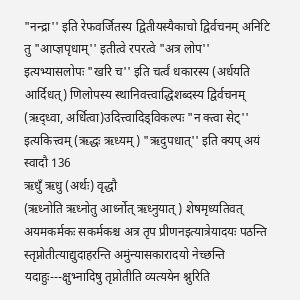"नन्द्रा'' इति रेफवर्जितस्य द्वितीयस्यैकाचो द्विर्वचनम् अनिटि तु "आप्ज्ञपृधाम्'' इतीत्वे रपरत्वे "अत्र लोप'' इत्यभ्यासलोपः "खरि च'' इति चर्त्वं धकारस्य (अर्धयति आर्दिधत्) णिलोपस्य स्थानिवत्त्वाद्धिशब्दस्य द्विर्वचनम् (ऋद्ध्वा, अर्धित्वा)उदित्त्वादिड्विकल्पः "न क्त्वा सेट्'' इत्यकित्त्वम् (ऋद्धः ऋध्यम् ) "ऋदुपधात्'' इति क्यप् अयं स्वादौ 136
ऋधुँ ऋधु (अर्थः) वृद्धौ
(ऋध्नोति ऋध्नोतु आर्ध्नोत् ऋध्नुयात् ) शेषमृध्यतिवत् अयमकर्मकः सकर्मकश्च अत्र तृप प्रीणनइत्यात्रेयादयः पठन्ति स्तृप्नोतीत्याद्युदाहरन्ति अमुंन्यासकारादयो नेच्छन्ति यदाहुः---क्षुभ्नादिषु तृप्नोतीति व्यत्ययेन श्नुरिति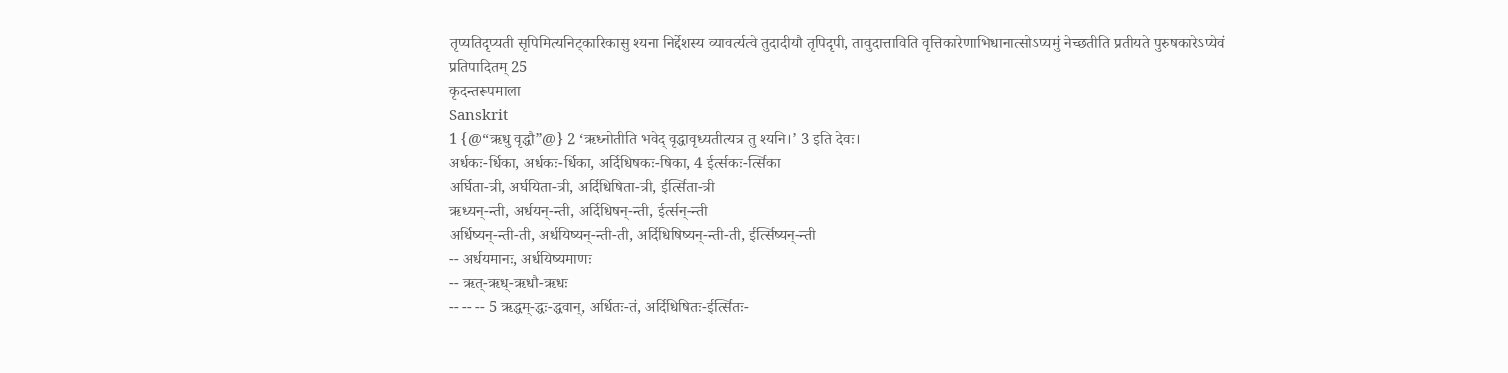तृप्यतिदृप्यती सृपिमित्यनिट्कारिकासु श्यना निर्द्देशस्य व्यावर्त्यत्वे तुदादीयौ तृपिदृपी, तावुदात्ताविति वृत्तिकारेणाभिधानात्सोऽप्यमुं नेच्छतीति प्रतीयते पुरुषकारेऽप्येवं प्रतिपादितम् 25
कृदन्तरूपमाला
Sanskrit
1 {@“ऋधु वृद्धौ”@} 2 ‘ऋध्नोतीति भवेद् वृद्धावृध्यतीत्यत्र तु श्यनि।’ 3 इति देवः।
अर्धकः-र्धिका, अर्धकः-र्धिका, अर्दिधिषकः-षिका, 4 ईर्त्सकः-र्त्सिका
अर्घिता-त्री, अर्घयिता-त्री, अर्दिधिषिता-त्री, ईर्त्सिता-त्री
ऋध्यन्-न्ती, अर्धयन्-न्ती, अर्दिधिषन्-न्ती, ईर्त्सन्-न्ती
अर्धिष्यन्-न्ती-ती, अर्धयिष्यन्-न्ती-ती, अर्दिधिषिष्यन्-न्ती-ती, ईर्त्सिष्यन्-न्ती
-- अर्धयमानः, अर्धयिष्यमाणः
-- ऋत्-ऋध्-ऋधौ-ऋधः
-- -- -- 5 ऋद्धम्-द्धः-द्धवान्, अर्धितः-तं, अर्दिधिषितः-ईर्त्सितः-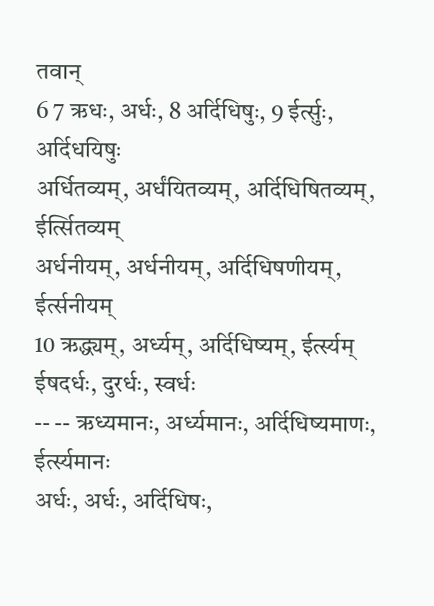तवान्
6 7 ऋधः, अर्धः, 8 अर्दिधिषुः, 9 ईर्त्सुः, अर्दिधयिषुः
अर्धितव्यम्, अर्धंयितव्यम्, अर्दिधिषितव्यम्, ईर्त्सितव्यम्
अर्धनीयम्, अर्धनीयम्, अर्दिधिषणीयम्, ईर्त्सनीयम्
10 ऋद्ध्यम्, अर्ध्यम्, अर्दिधिष्यम्, ईर्त्स्यम्
ईषदर्धः, दुरर्धः, स्वर्धः
-- -- ऋध्यमानः, अर्ध्यमानः, अर्दिधिष्यमाणः, ईर्त्स्यमानः
अर्धः, अर्धः, अर्दिधिषः,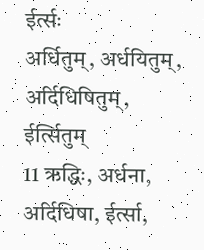ईर्त्सः
अर्धितुम्, अर्धयितुम्, अर्दिधिषितुम्, ईर्त्सितुम्
11 ऋद्धिः, अर्धना, अर्दिधिषा, ईर्त्सा,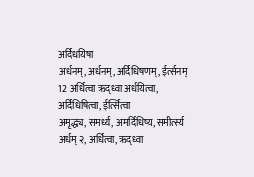अर्दिधयिषा
अर्धनम्, अर्धनम्, अर्दिधिषणम्, ईर्त्सनम्
12 अर्धित्वा ऋद्ध्वा अर्धयित्वा, अर्दिधिषित्वा, ईर्त्सित्वा
अमृद्ध्य, समर्ध्य, अमर्दिधिष्य, समीर्त्स्य
अर्धम् २, अर्धित्वा, ऋद्ध्वा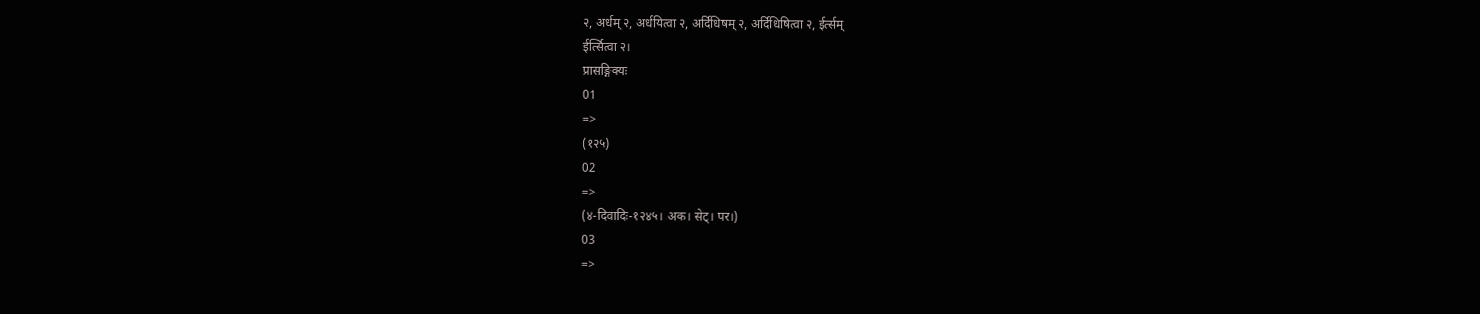२, अर्धम् २, अर्धयित्वा २, अर्दिधिषम् २, अर्दिधिषित्वा २, ईर्त्सम्
ईर्त्सित्वा २।
प्रासङ्गिक्यः
01
=>
(१२५)
02
=>
(४-दिवादिः-१२४५। अक। सेट्। पर।)
03
=>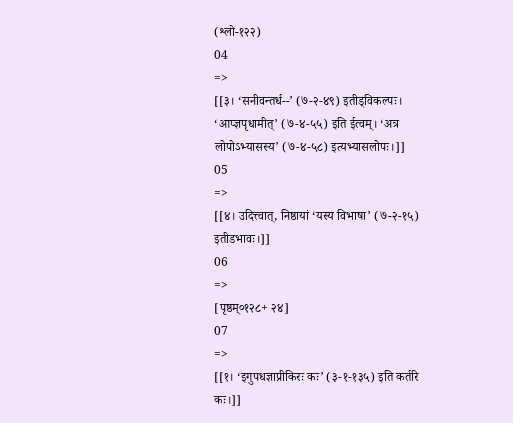(श्लो-१२२)
04
=>
[[३। ‘सनीवन्तर्ध--’ (७-२-४९) इतीड्विकल्पः। ‘आप्ज्ञपृधामीत्’ (७-४-५५) इति ईत्वम्। ‘अत्र लोपोऽभ्यासस्य’ (७-४-५८) इत्यभ्यासलोपः।]]
05
=>
[[४। उदित्त्वात्, निष्ठायां ‘यस्य विभाषा’ (७-२-१५) इतीडभावः।]]
06
=>
[पृष्ठम्०१२८+ २४]
07
=>
[[१। ‘इगुपधज्ञाप्रीकिरः कः’ (३-१-१३५) इति कर्तरि कः।]]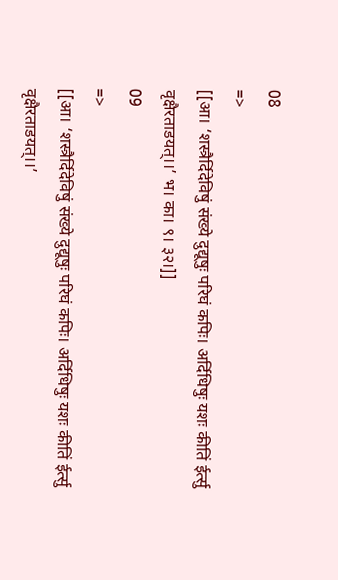08
=>
[[आ। ‘शस्त्रैर्दिदेविषुं संख्ये दुद्यूषुः परिघं कपिः। अर्दिधिषुः यशः कीतिं ईर्त्सु वृक्षैरताडयत्।।’ भ। का। ९। ३२।]]
09
=>
[[आ। ‘शस्त्रैर्दिदेविषुं संख्ये दुद्यूषुः परिघं कपिः। अर्दिधिषुः यशः कीतिं ईर्त्सु वृक्षैरताडयत्।।’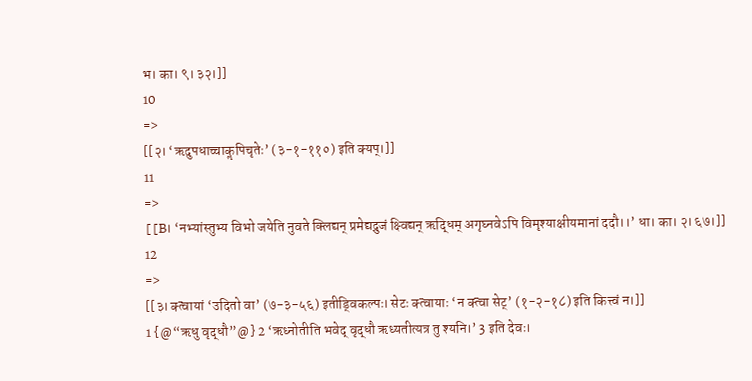भ। का। ९। ३२।]]
10
=>
[[२। ‘ऋदुपधाच्चाकॢपिचृतेः’ (३-१-११०) इति क्यप्।]]
11
=>
[[B। ‘नभ्यांस्तुभ्य विभो जयेति नुवते क्लिद्यन् प्रमेद्यद्रुजं क्ष्विद्यन् ऋद्धिम् अगृघ्नवेऽपि विमृश्याक्षीयमानां ददौ।।’ धा। का। २। ६७।]]
12
=>
[[३। क्त्वायां ‘उदितो वा’ (७-३-५६) इतीड्विकल्पः। सेटः क्त्वायाः ‘न क्त्वा सेट्’ (१-२-१८) इति कित्त्वं न।]]
1 {@“ऋधु वृद्धौ”@} 2 ‘ऋध्नोतीति भवेद् वृद्धौ ऋध्यतीत्यत्र तु श्यनि।’ 3 इति देवः।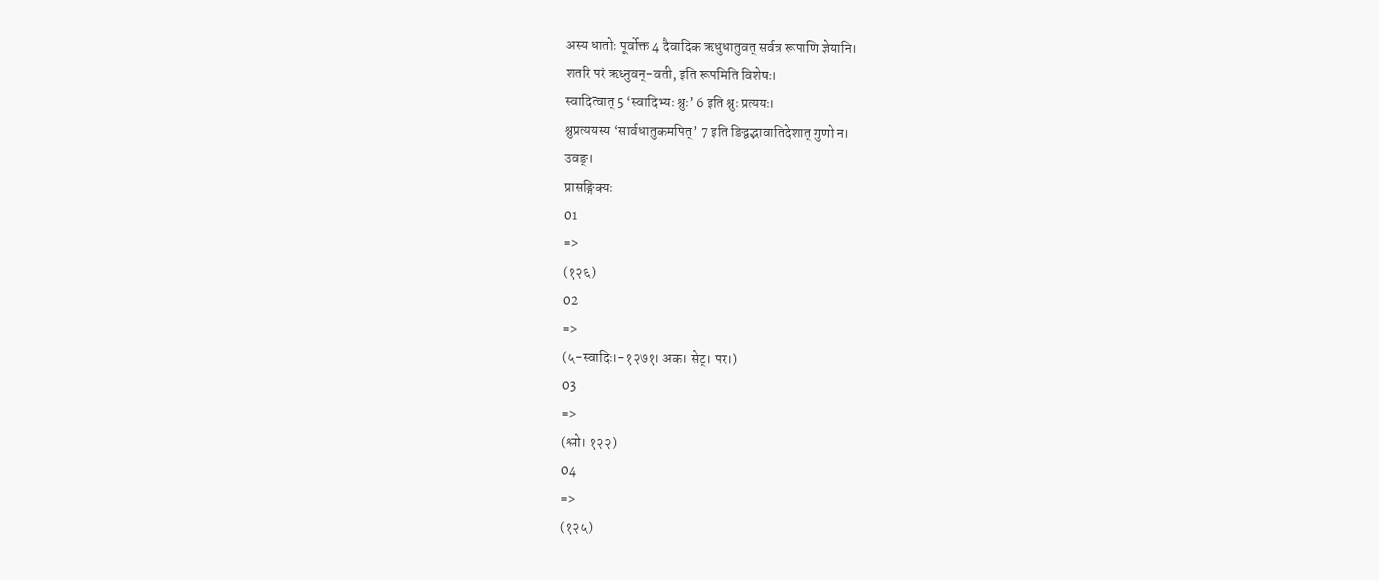अस्य धातोः पूर्वोक्त 4 दैवादिक ऋधुधातुवत् सर्वत्र रूपाणि ज्ञेयानि।
शतरि परं ऋध्नुवन्-वती, इति रूपमिति विशेषः।
स्वादित्वात् 5 ‘स्वादिभ्यः श्नुः’ 6 इति श्नुः प्रत्ययः।
श्नुप्रत्ययस्य ‘सार्वधातुकमपित्’ 7 इति ङिद्वद्भावातिदेशात् गुणो न।
उवङ्।
प्रासङ्गिक्यः
01
=>
(१२६)
02
=>
(५-स्वादिः।-१२७१। अक। सेट्। पर।)
03
=>
(श्लो। १२२)
04
=>
(१२५)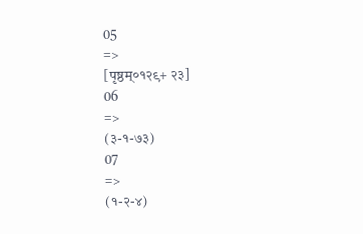05
=>
[पृष्ठम्०१२९+ २३]
06
=>
(३-१-७३)
07
=>
(१-२-४)